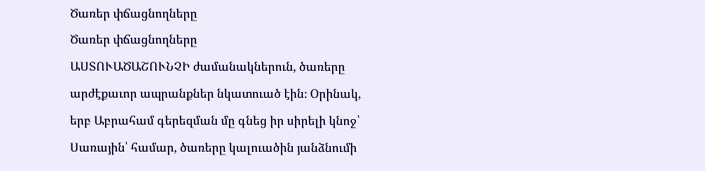Ծառեր փճացնողները
Ծառեր փճացնողները
ԱՍՏՈՒԱԾԱՇՈՒՆՉԻ ժամանակներուն, ծառերը արժէքաւոր ապրանքներ նկատուած էին։ Օրինակ, երբ Աբրահամ գերեզման մը գնեց իր սիրելի կնոջ՝ Սառային՝ համար, ծառերը կալուածին յանձնումի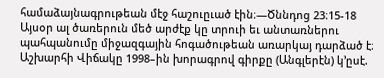համաձայնագրութեան մէջ հաշուըւած էին։—Ծննդոց 23։15-18
Այսօր ալ ծառերուն մեծ արժէք կը տրուի եւ անտառներու պահպանումը միջազգային հոգածութեան առարկայ դարձած է։ Աշխարհի Վիճակը 1998–ին խորագրով գիրքը (Անգլերէն) կ’ըսէ.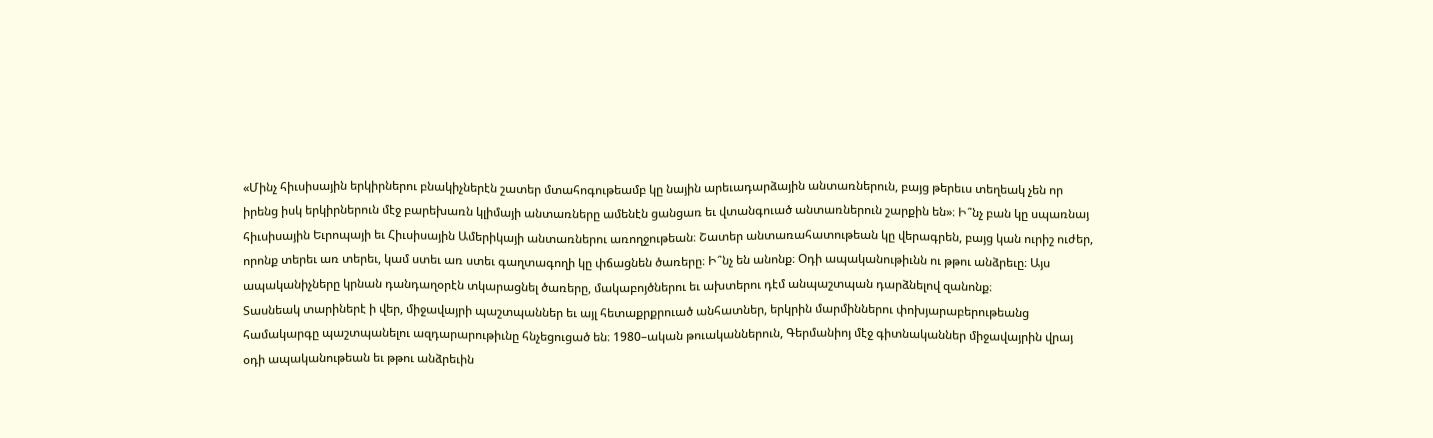«Մինչ հիւսիսային երկիրներու բնակիչներէն շատեր մտահոգութեամբ կը նային արեւադարձային անտառներուն, բայց թերեւս տեղեակ չեն որ իրենց իսկ երկիրներուն մէջ բարեխառն կլիմայի անտառները ամենէն ցանցառ եւ վտանգուած անտառներուն շարքին են»։ Ի՞նչ բան կը սպառնայ հիւսիսային Եւրոպայի եւ Հիւսիսային Ամերիկայի անտառներու առողջութեան։ Շատեր անտառահատութեան կը վերագրեն, բայց կան ուրիշ ուժեր, որոնք տերեւ առ տերեւ, կամ ստեւ առ ստեւ գաղտագողի կը փճացնեն ծառերը։ Ի՞նչ են անոնք։ Օդի ապականութիւնն ու թթու անձրեւը։ Այս ապականիչները կրնան դանդաղօրէն տկարացնել ծառերը, մակաբոյծներու եւ ախտերու դէմ անպաշտպան դարձնելով զանոնք։
Տասնեակ տարիներէ ի վեր, միջավայրի պաշտպաններ եւ այլ հետաքրքրուած անհատներ, երկրին մարմիններու փոխյարաբերութեանց համակարգը պաշտպանելու ազդարարութիւնը հնչեցուցած են։ 1980–ական թուականներուն, Գերմանիոյ մէջ գիտնականներ միջավայրին վրայ օդի ապականութեան եւ թթու անձրեւին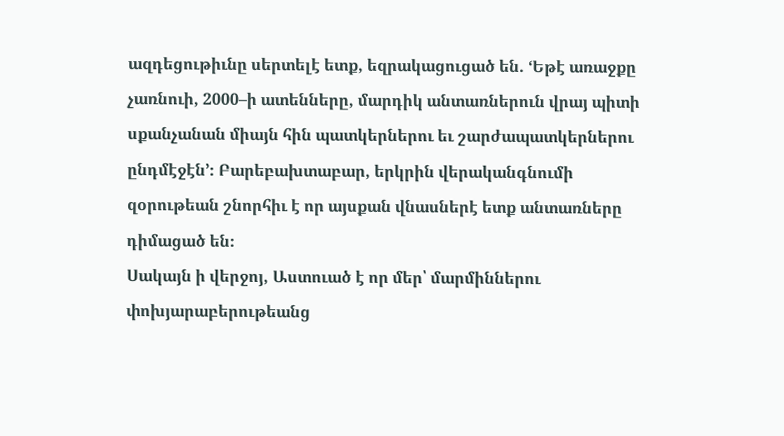ազդեցութիւնը սերտելէ ետք, եզրակացուցած են. ‘Եթէ առաջքը չառնուի, 2000–ի ատենները, մարդիկ անտառներուն վրայ պիտի սքանչանան միայն հին պատկերներու եւ շարժապատկերներու ընդմէջէն’։ Բարեբախտաբար, երկրին վերականգնումի զօրութեան շնորհիւ է որ այսքան վնասներէ ետք անտառները դիմացած են։
Սակայն ի վերջոյ, Աստուած է որ մեր՝ մարմիններու փոխյարաբերութեանց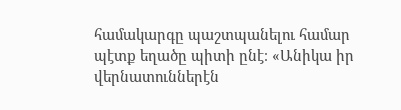համակարգը պաշտպանելու համար պէտք եղածը պիտի ընէ։ «Անիկա իր վերնատուններէն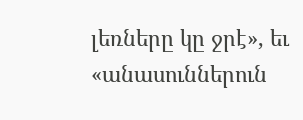լեռները կը ջրէ», եւ «անասուններուն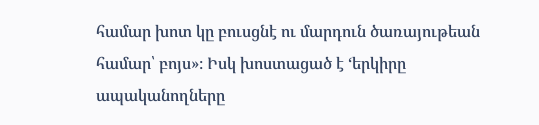համար խոտ կը բուսցնէ ու մարդուն ծառայութեան համար՝ բոյս»։ Իսկ խոստացած է ‘երկիրը ապականողները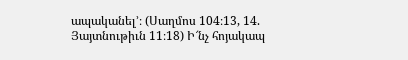ապականել’։ (Սաղմոս 104։13, 14. Յայտնութիւն 11։18) Ի՜նչ հոյակապ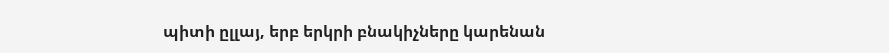պիտի ըլլայ, երբ երկրի բնակիչները կարենան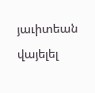յաւիտեան վայելել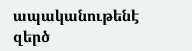ապականութենէ զերծ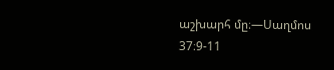աշխարհ մը։—Սաղմոս 37։9-11